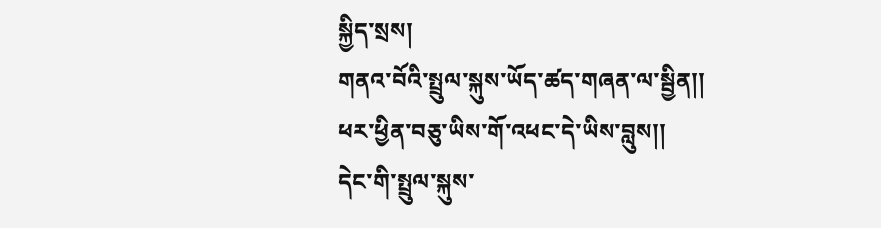སྐྱིད་སྲས།
གནའ་བོའི་སྤྲུལ་སྐུས་ཡོད་ཚད་གཞན་ལ་སྦྱིན།།
ཕར་ཕྱིན་བཅུ་ཡིས་གོ་འཕང་དེ་ཡིས་བླུས།།
དེང་གི་སྤྲུལ་སྐུས་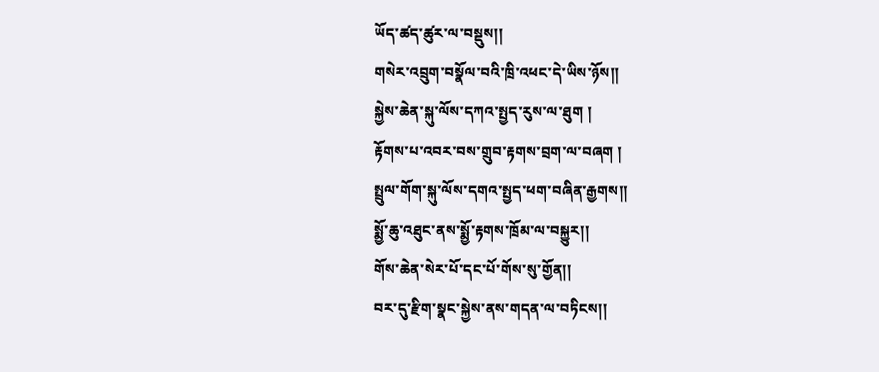ཡོད་ཚད་ཚུར་ལ་བསྡུས།།
གསེར་འབྲུག་བསྣོལ་བའི་ཁྲི་འཕང་དེ་ཡིས་ཉོས།།
སྐྱེས་ཆེན་སྐུ་ལོས་དཀའ་སྤྱད་རུས་ལ་ཐུག །
རྟོགས་པ་འབར་བས་གྲུབ་རྟགས་བྲག་ལ་བཞག །
སྤྲུལ་གོག་སྐུ་ལོས་དགའ་སྤྱད་ཕག་བཞིན་རྒྱགས།།
སྨྱོ་ཆུ་འཐུང་ནས་སྨྱོ་རྟགས་ཁྲོམ་ལ་བསྐྱུར།།
གོས་ཆེན་སེར་པོ་དང་པོ་གོས་སུ་གྱོན།།
བར་དུ་རྫིག་སྣང་སྐྱེས་ནས་གདན་ལ་བཏིངས།།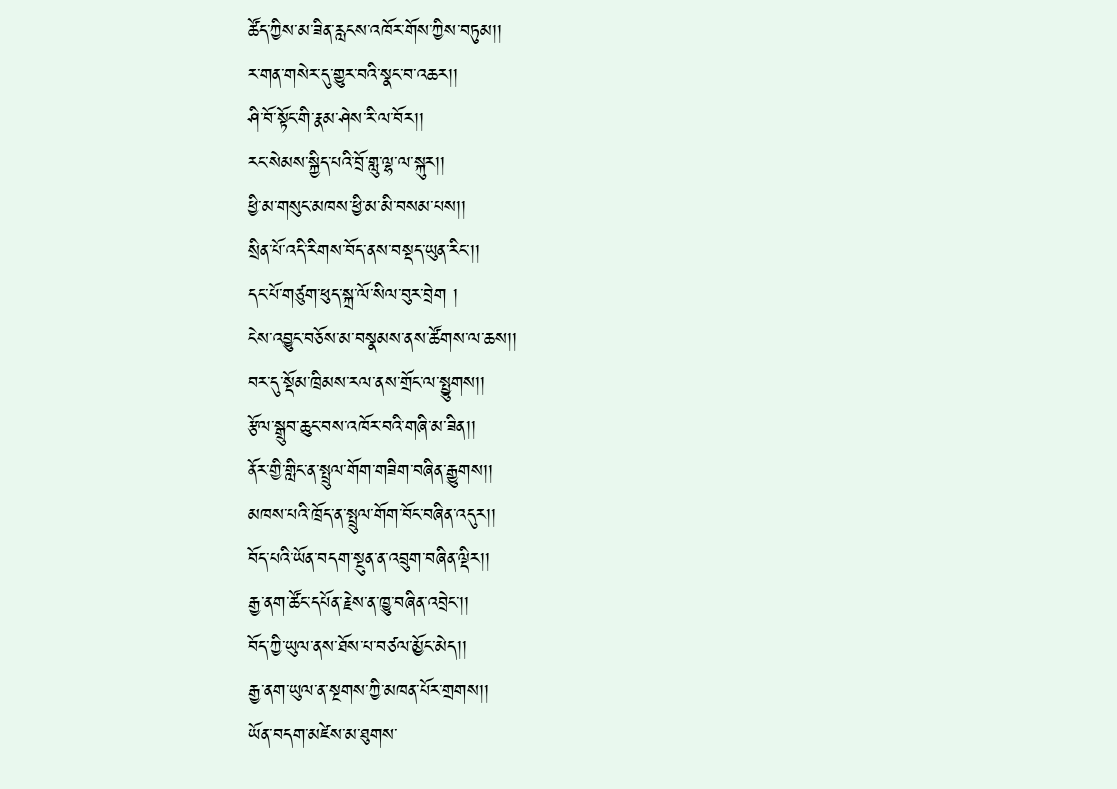ཚོད་ཀྱིས་མ་ཟིན་རླངས་འཁོར་གོས་ཀྱིས་བཏུམ།།
ར་གན་གསེར་དུ་གྱུར་བའི་སྣང་བ་འཆར།།
ཤི་བོ་སྟོང་གི་རྣམ་ཤེས་རི་ལ་བོར།།
རང་སེམས་སྐྱིད་པའི་བྲོ་གླུ་ལྷ་ལ་སྐུར།།
ཕྱི་མ་གསུང་མཁས་ཕྱི་མ་མི་བསམ་པས།།
སྲིན་པོ་འདི་རིགས་བོད་ནས་བསྡད་ཡུན་རིང་།།
དང་པོ་གཙུག་ཕུད་སྐྲ་ལོ་སིལ་བུར་བྲེག །
ངེས་འབྱུང་བཅོས་མ་བསྣམས་ནས་ཚོགས་ལ་ཆས།།
བར་དུ་སྡོམ་ཁྲིམས་རལ་ནས་གྲོང་ལ་སྤྱུགས།།
རྩོལ་སྒྲུབ་ཆུང་བས་འཁོར་བའི་གཞི་མ་ཟིན།།
ནོར་གྱི་གླིང་ན་སྤྲུལ་གོག་གཟིག་བཞིན་རྒྱུགས།།
མཁས་པའི་ཁྲོད་ན་སྤྲུལ་གོག་བོང་བཞིན་འདུར།།
བོད་པའི་ཡོན་བདག་སྔུན་ན་འབྲུག་བཞིན་ལྡིར།།
རྒྱ་ནག་ཚོང་དཔོན་རྗེས་ན་ཁྱུ་བཞིན་འབྲེང་།།
བོད་ཀྱི་ཡུལ་ནས་ཐོས་པ་བཙལ་མྱོང་མེད།།
རྒྱ་ནག་ཡུལ་ན་སྔགས་ཀྱི་མཁན་པོར་གྲགས།།
ཡོན་བདག་མཛེས་མ་ཐུགས་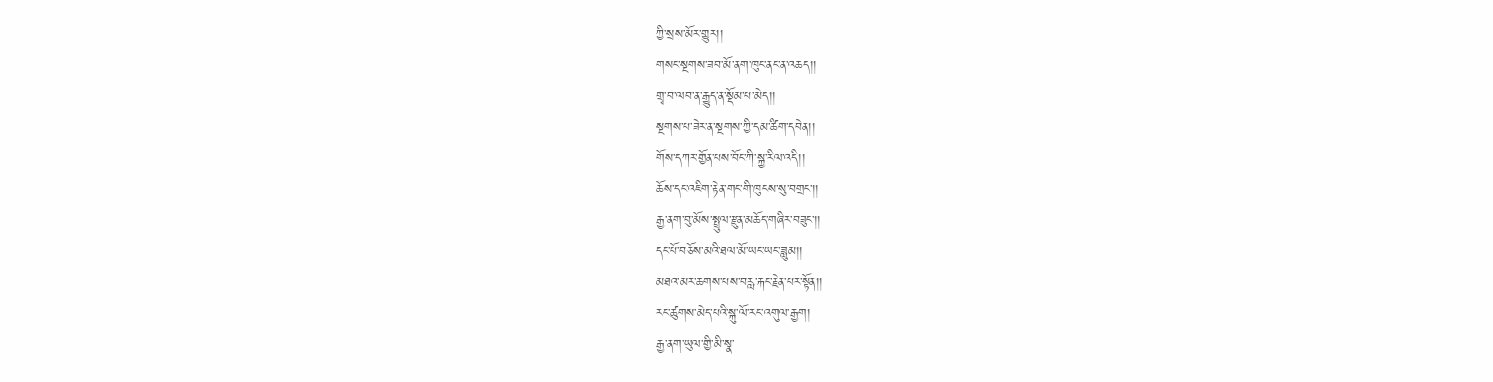ཀྱི་སྲས་མོར་གྱུར།།
གསང་སྔགས་ཟབ་མོ་ནག་ཁུང་ནང་ན་འཆད།།
གྲྭ་བ་ལབ་ན་རྒྱུད་ན་སྡོམ་པ་མེད།།
སྔགས་པ་ཟེར་ན་སྔགས་ཀྱི་དམ་ཚིག་དབེན།།
གོས་དཀར་གྱོན་པས་བོང་ཀི་སྐྱ་རིལ་འདི།།
ཆོས་དང་འཇིག་རྟེན་གང་གི་ཁུངས་སུ་བགྲང་།།
རྒྱ་ནག་བུ་མོས་སྤྲུལ་རྫུན་མཆོད་གཞིར་བཟུང་།།
དང་པོ་བཅོས་མའི་ཐལ་མོ་ཡང་ཡང་ཟླུམ།།
མཐའ་མར་ཆགས་པས་བརླ་རྐང་རྗེན་པར་སྟོན།།
རང་ཚུགས་མེད་པའི་སྐུ་ལོ་རང་འགུལ་རྒྱག།
རྒྱ་ནག་ཡུལ་གྱི་མི་སྣ་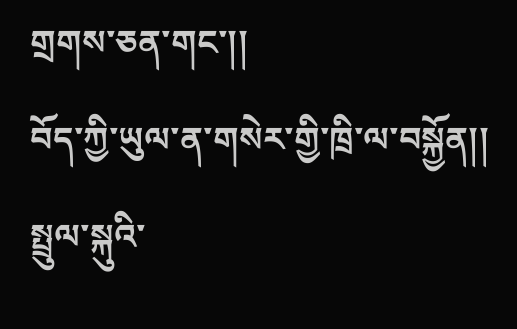གྲགས་ཅན་གང་།།
བོད་ཀྱི་ཡུལ་ན་གསེར་གྱི་ཁྲི་ལ་བསྐྱོན།།
སྤྲུལ་སྐུའི་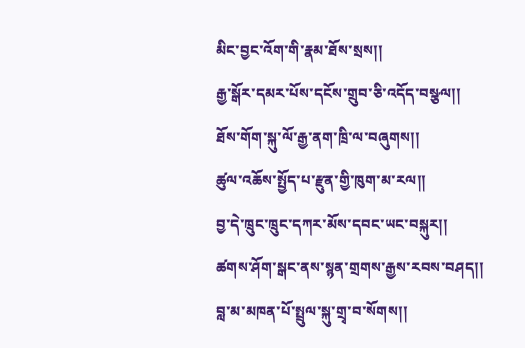མིང་བྱང་འོག་གི་རྣམ་ཐོས་སྲས།།
རྒྱ་སྒོར་དམར་པོས་དངོས་གྲུབ་ཅི་འདོད་བསྩལ།།
ཐོས་གོག་སྐུ་ལོ་རྒྱ་ནག་ཁྲི་ལ་བཞུགས།།
ཚུལ་འཆོས་སྤྱོད་པ་རྫུན་གྱི་ཁུག་མ་རལ།།
བྱ་དེ་ཁྲུང་ཁྲུང་དཀར་མོས་དབང་ཡང་བསྐུར།།
ཚགས་ཤོག་སྒང་ནས་སྙན་གྲགས་རྒྱས་རབས་བཤད།།
བླ་མ་མཁན་པོ་སྤྲུལ་སྐུ་གྲྭ་བ་སོགས།།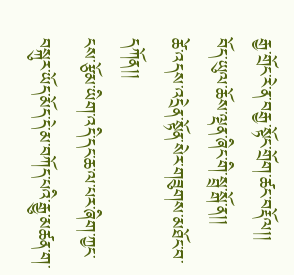རྒྱ་གྲོང་རེ་ན་བརྒྱ་སྟོང་གྲོག་ཚང་བརྡོལ།།
བོད་ཡུལ་ཆོས་ལྡན་ཞིང་གི་སྦྲ་སྒོ་ན།།
ཚེ་འདས་འདྲེན་སྟོན་སེར་གཟུགས་མཐོང་བ་དཀོན།།
ངས་རྩོམ་ཡིག་འདི་དང་ཆ་ལ་པར་ཞིག་ཀྱང་བསྐུར་ཡོད་མོད་དེ་མ་བཀོད་པའི་རྒྱུ་མཚན་ག་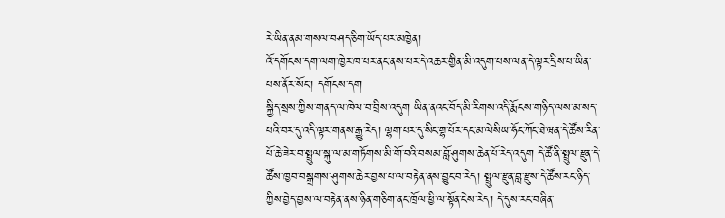རེ་ཡིན་ནམ་གསལ་བཤད་ཅིག་ཡོད་པར་མཁྱེན།
འོ་དགོངས་དག་ལག་ཁྱེར་ཁ་པར་ནང་ནས་པར་དེ་འཆར་གྱིན་མི་འདུག་པས་ལན་དེ་ལྟར་དྲིས་པ་ཡིན་པས་ནོར་སོང་། དགོངས་དག
སྐྱིད་སྲས་ཀྱིས་གནད་ལ་ཁེལ་བ་བྲིས་འདུག ཡིན་ནའང་བོད་མི་རིགས་འདི་རྨོངས་གཉིད་ལས་མ་སད་པའི་བར་དུ་འདི་ལྟར་གནས་རྒྱུ་རེད། ལྷག་པར་དུ་སིང་གྷ་པོར་དང་མ་ལེསིཡ་ཧོང་ཀོང་ཐེ་ཝན་དེ་ཚོས་རིན་པོ་ཆེ་ཟེར་བ་སྤྲུལ་སྐུ་ལ་མ་གཏོགས་མི་གོ་བའི་བསམ་བློ་ཤུགས་ཆེན་པོ་རེད་འདུག དེ་ཚོ་ནི་སྤྲུལ་རྫུན་དེ་ཚོས་ཁྱབ་བསྒྲགས་ཤུགས་ཆེར་བྱས་པ་ལ་བརྟེན་ནས་བྱུང་བ་རེད། སྤྲུལ་རྫུན་བླ་རྫུས་དེ་ཚོས་རང་ཉིད་ཀྱིས་བྱེད་བྱས་ལ་བརྟེན་ནས་ཉིན་གཅིག་ནང་ཁྲོལ་ཕྱི་ལ་སྟོན་ངེས་རེད། དེ་དུས་རང་བཞིན་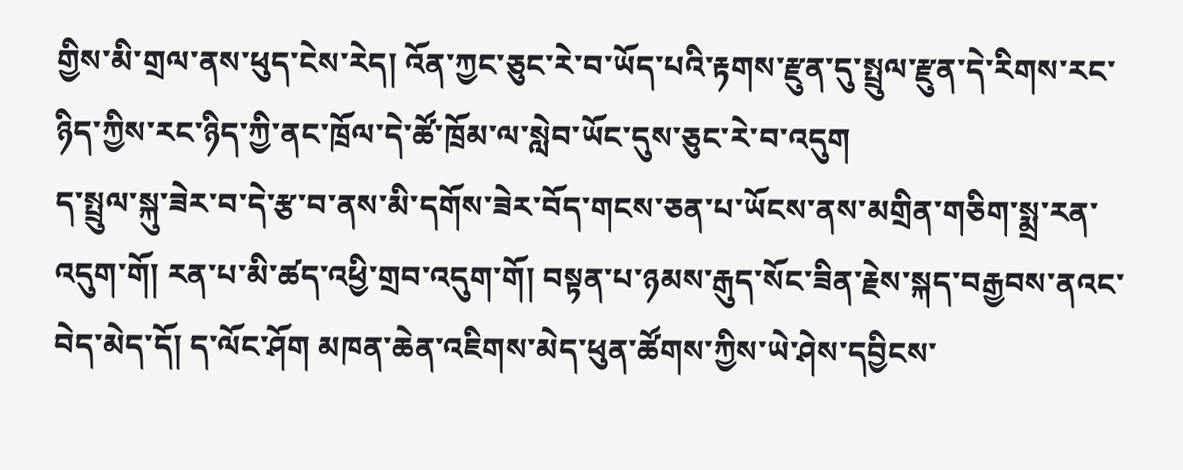གྱིས་མི་གྲལ་ནས་ཕུད་ངེས་རེད། འོན་ཀྱང་ཅུང་རེ་བ་ཡོད་པའི་རྟགས་རྫུན་དུ་སྤྲུལ་རྫུན་དེ་རིགས་རང་ཉིད་ཀྱིས་རང་ཉིད་ཀྱི་ནང་ཁྲོལ་དེ་ཚོ་ཁྲོམ་ལ་སླེབ་ཡོང་དུས་ཅུང་རེ་བ་འདུག
ད་སྤྲུལ་སྐུ་ཟེར་བ་དེ་རྩ་བ་ནས་མི་དགོས་ཟེར་བོད་གངས་ཅན་པ་ཡོངས་ནས་མགྲིན་གཅིག་སྨྲ་རན་འདུག་གོ། རན་པ་མི་ཚད་འཕྱི་གྲབ་འདུག་གོ། བསྟན་པ་ཉམས་རྒུད་སོང་ཟིན་རྗེས་སྐད་བརྒྱབས་ནའང་བེད་མེད་དོ། ད་ལོང་ཤོག མཁན་ཆེན་འཇིགས་མེད་ཕུན་ཚོགས་ཀྱིས་ཡེ་ཤེས་དབྱིངས་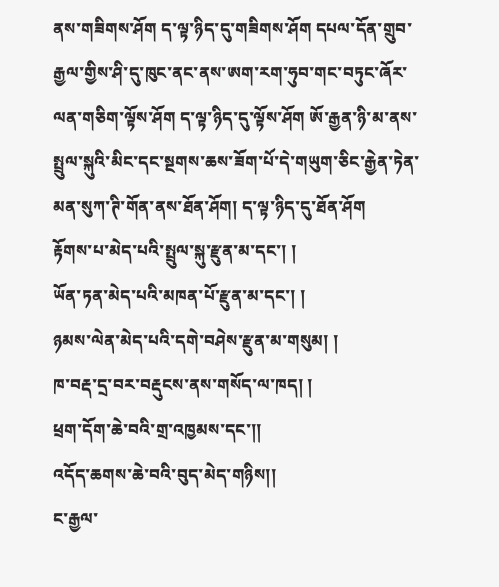ནས་གཟིགས་ཤོག ད་ལྟ་ཉིད་དུ་གཟིགས་ཤོག དཔལ་དོན་གྲུབ་རྒྱལ་གྱིས་ཤི་དུ་ཁུང་ནང་ནས་ཨག་རག་ཧུབ་གང་བཏུང་ཞོར་ལན་གཅིག་ལྟོས་ཤོག ད་ལྟ་ཉིད་དུ་ལྟོས་ཤོག ཨོ་རྒྱན་ཉི་མ་ནས་སྤྲུལ་སྐུའི་མིང་དང་སྔགས་ཆས་ཟོག་པོ་དེ་གཡུག་ཅིང་རྒྱེན་ཏེན་མན་སུཀ་ཊི་གོན་ནས་ཐོན་ཤོག། ད་ལྟ་ཉིད་དུ་ཐོན་ཤོག
རྟོགས་པ་མེད་པའི་སྤྲུལ་སྐུ་རྫུན་མ་དང་། །
ཡོན་ཏན་མེད་པའི་མཁན་པོ་རྫུན་མ་དང་། །
ཉམས་ལེན་མེད་པའི་དགེ་བཤེས་རྫུན་མ་གསུམ། །
ཁ་བརྡ་དྲ་བར་བརྡུངས་ནས་གསོད་ལ་ཁད། །
ཕྲག་དོག་ཆེ་བའི་གྲ་འཁྱམས་དང་།།
འདོད་ཆགས་ཆེ་བའི་བུད་མེད་གཉིས།།
ང་རྒྱལ་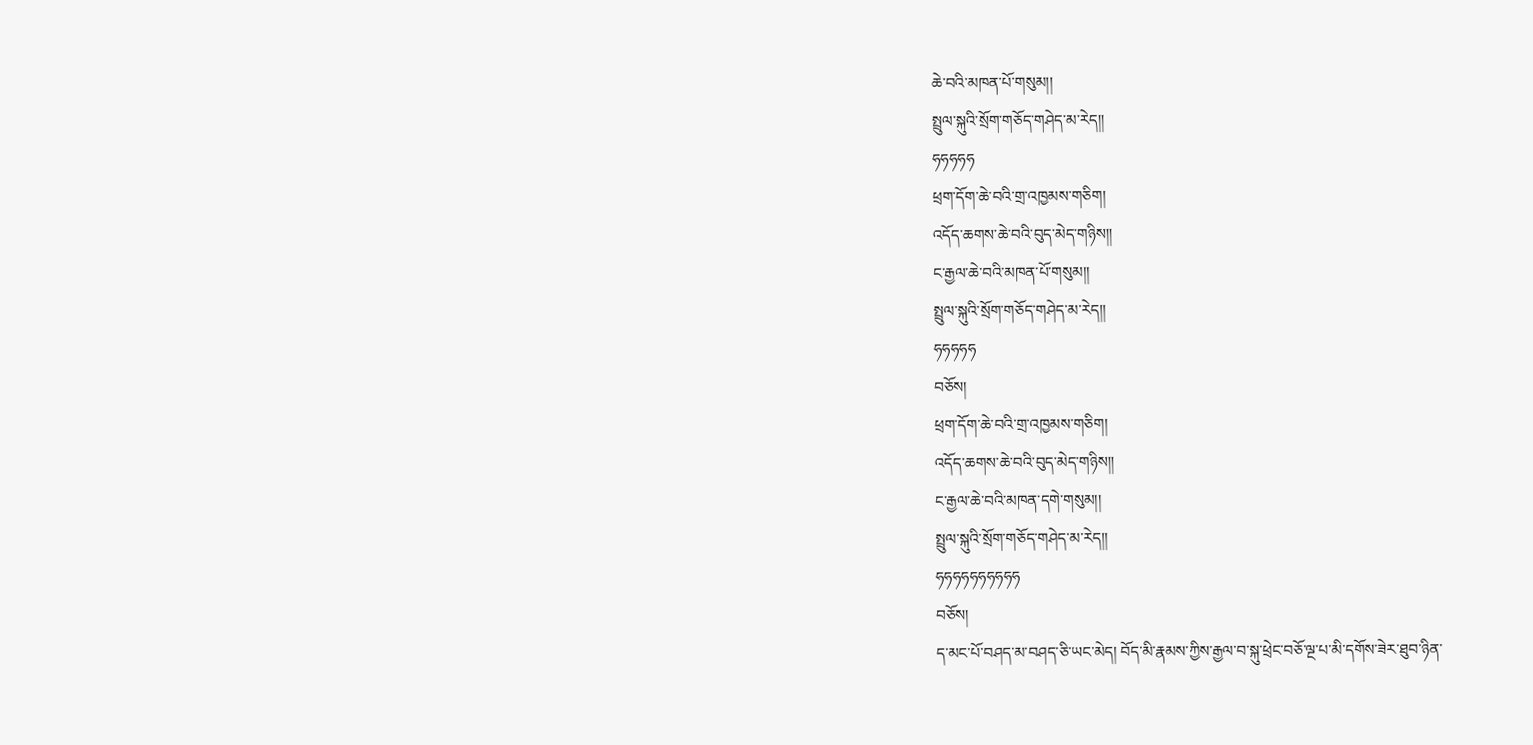ཆེ་བའི་མཁན་པོ་གསུམ།།
སྤྲུལ་སྐུའི་སྲོག་གཅོད་གཤེད་མ་རེད།།
ཧཧཧཧཧ
ཕྲག་དོག་ཆེ་བའི་གྲ་འཁྱམས་གཅིག།
འདོད་ཆགས་ཆེ་བའི་བུད་མེད་གཉིས།།
ང་རྒྱལ་ཆེ་བའི་མཁན་པོ་གསུམ།།
སྤྲུལ་སྐུའི་སྲོག་གཅོད་གཤེད་མ་རེད།།
ཧཧཧཧཧ
བཅོས།
ཕྲག་དོག་ཆེ་བའི་གྲ་འཁྱམས་གཅིག།
འདོད་ཆགས་ཆེ་བའི་བུད་མེད་གཉིས།།
ང་རྒྱལ་ཆེ་བའི་མཁན་དགེ་གསུམ།།
སྤྲུལ་སྐུའི་སྲོག་གཅོད་གཤེད་མ་རེད།།
ཧཧཧཧཧཧཧཧཧཧ
བཅོས།
ད་མང་པོ་བཤད་མ་བཤད་ཅི་ཡང་མེད། བོད་མི་རྣམས་ཀྱིས་རྒྱལ་བ་སྐུ་ཕྲེང་བཅོ་ལྔ་པ་མི་དགོས་ཟེར་ཐུབ་ཉིན་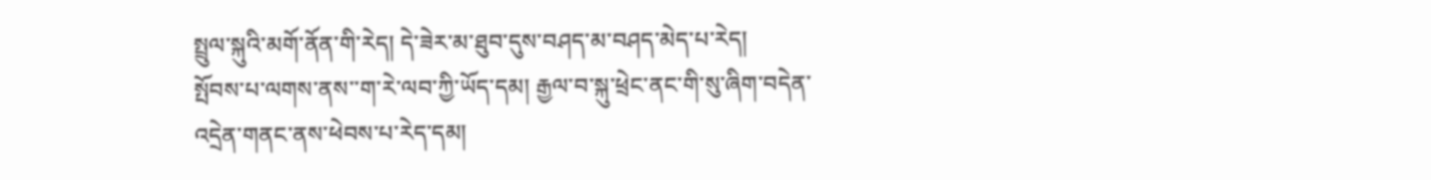སྤྲུལ་སྐུའི་མགོ་ནོན་གི་རེད། དེ་ཟེར་མ་ཐུབ་དུས་བཤད་མ་བཤད་མེད་པ་རེད།
སྤོབས་པ་ལགས་ནས་་ག་རེ་ལབ་ཀྱི་ཡོད་དམ། རྒྱལ་བ་སྐུ་ཕྲེང་ནང་གི་སུ་ཞིག་བདེན་འདྲེན་གནང་ནས་ཕེབས་པ་རེད་དམ།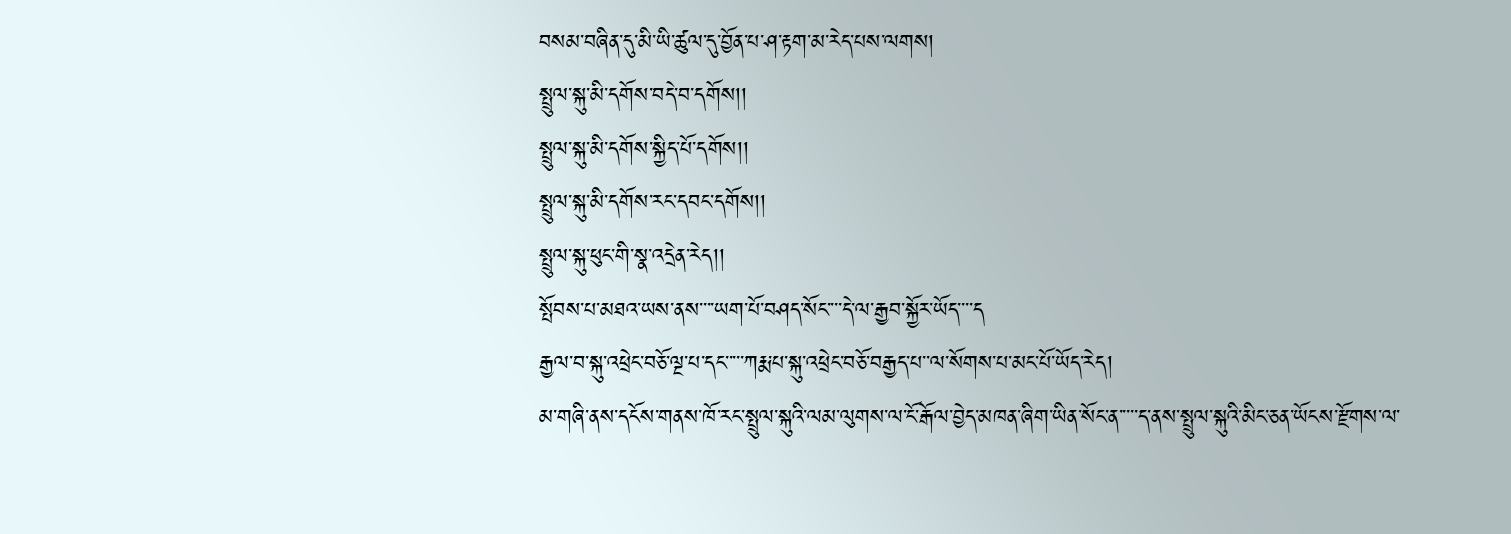བསམ་བཞིན་དུ་མི་ཡི་ཚུལ་དུ་བྱོན་པ་ཤ་རྟག་མ་རེད་པས་ལགས།
སྤྲུལ་སྐུ་མི་དགོས་བདེ་བ་དགོས།།
སྤྲུལ་སྐུ་མི་དགོས་སྐྱིད་པོ་དགོས།།
སྤྲུལ་སྐུ་མི་དགོས་རང་དབང་དགོས།།
སྤྲུལ་སྐུ་ཕུང་གི་སྣ་འདྲེན་རེད།།
སྤོབས་པ་མཐའ་ཡས་ནས་་་་ཡག་པོ་བཤད་སོང་་་་དེ་ལ་རྒྱབ་སྐྱོར་ཡོད་་་་ད
རྒྱལ་བ་སྐུ་འཕྲེང་བཅོ་ལྔ་པ་དང་་་་་ཀརྨ་པ་སྐུ་འཕྲེང་བཅོ་བརྒྱད་པ་་ལ་སོགས་པ་མང་པོ་ཡོད་རེད།
མ་གཞི་ནས་དངོས་གནས་ཁོ་རང་སྤྲུལ་སྐུའི་ལམ་ལུགས་ལ་ངོ་རྒོལ་བྱེད་མཁན་ཞིག་ཡིན་སོང་ན་་་་་ད་ནས་སྤྲུལ་སྐུའི་མིང་ཅན་ཡོངས་རྫོགས་ལ་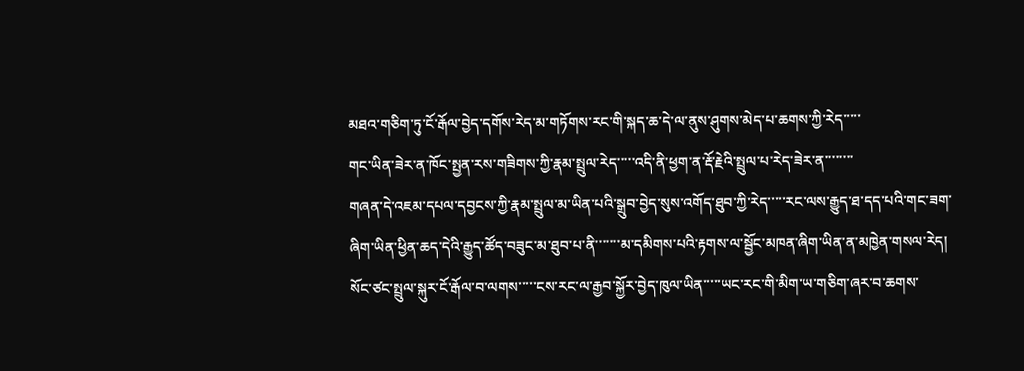མཐའ་གཅིག་ཏུ་ངོ་རྒོལ་བྱེད་དགོས་རེད་མ་གཏོགས་རང་གི་སྐད་ཆ་དེ་ལ་ནུས་ཤུགས་མེད་པ་ཆགས་ཀྱི་རེད་་་་་
གང་ཡིན་ཟེར་ན་ཁོང་སྤྱན་རས་གཟིགས་ཀྱི་རྣམ་སྤྲུལ་རེད་་་་་འདི་ནི་ཕྱག་ན་རྡོ་རྗེའི་སྤྲུལ་པ་རེད་ཟེར་ན་་་་་་་་
གཞན་དེ་འཇམ་དཔལ་དབྱངས་ཀྱི་རྣམ་སྤྲུལ་མ་ཡིན་པའི་སྒྲུབ་བྱེད་སུས་འགོད་ཐུབ་ཀྱི་རེད་་་་་རང་ལས་རྒྱུད་ཐ་དད་པའི་གང་ཟག་ཞིག་ཡིན་ཕྱིན་ཆད་དེའི་རྒྱུད་ཚོད་བཟུང་མ་ཐུབ་པ་ནི་་་་་་་མ་དམིགས་པའི་རྟགས་ལ་སྦྱོང་མཁན་ཞིག་ཡིན་ན་མཁྱེན་གསལ་རེད།
སོང་ཙང་སྤྲུལ་སྐུར་ངོ་རྒོལ་བ་ལགས་་་་་ངས་རང་ལ་རྒྱབ་སྐྱོར་བྱེད་ཁུལ་ཡིན་་་་་ཡང་རང་གི་མིག་ཡ་གཅིག་ཞར་བ་ཆགས་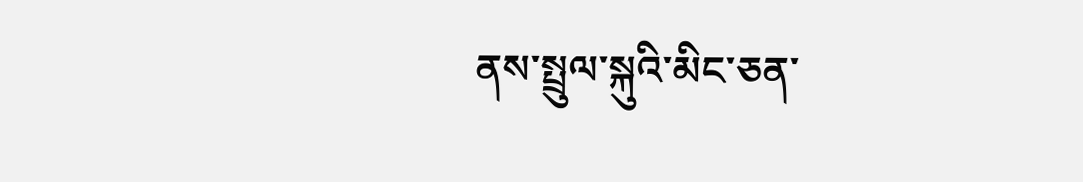ནས་སྤྲུལ་སྐུའི་མིང་ཅན་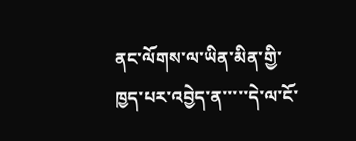ནང་ལོགས་ལ་ཡིན་མིན་གྱི་ཁྱད་པར་འབྱེད་ན་་་་་དེ་ལ་ངོ་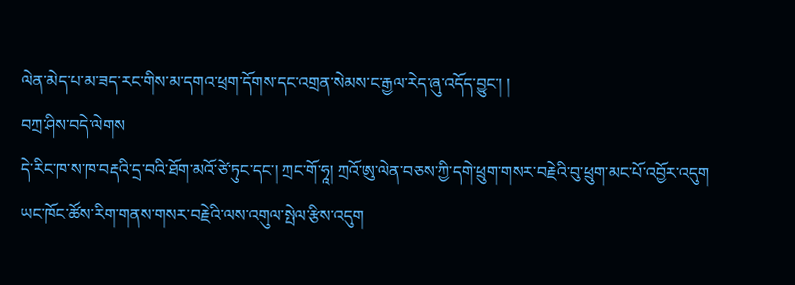ལེན་མེད་པ་མ་ཟད་རང་གིས་མ་དགའ་ཕྲག་དོགས་དང་འགྲན་སེམས་ང་རྒྱལ་རེད་ཞུ་འདོད་བྱུང་། །
བཀྲ་ཤིས་བདེ་ལེགས
དེ་རིང་ཁ་ས་ཁ་བརྡའི་དྲ་བའི་ཐོག་མའོ་ཙེ་ཏུང་དང་། ཀྲང་གོ་ཧཱ། ཀྲའོ་ཨུ་ལེན་བཅས་ཀྱི་དགེ་ཕྲུག་གསར་བརྗེའི་བུ་ཕྲུག་མང་པོ་འབྱོར་འདུག ཡང་ཁོང་ཚོས་རིག་གནས་གསར་བརྗེའི་ལས་འགུལ་སྤེལ་རྩིས་འདུག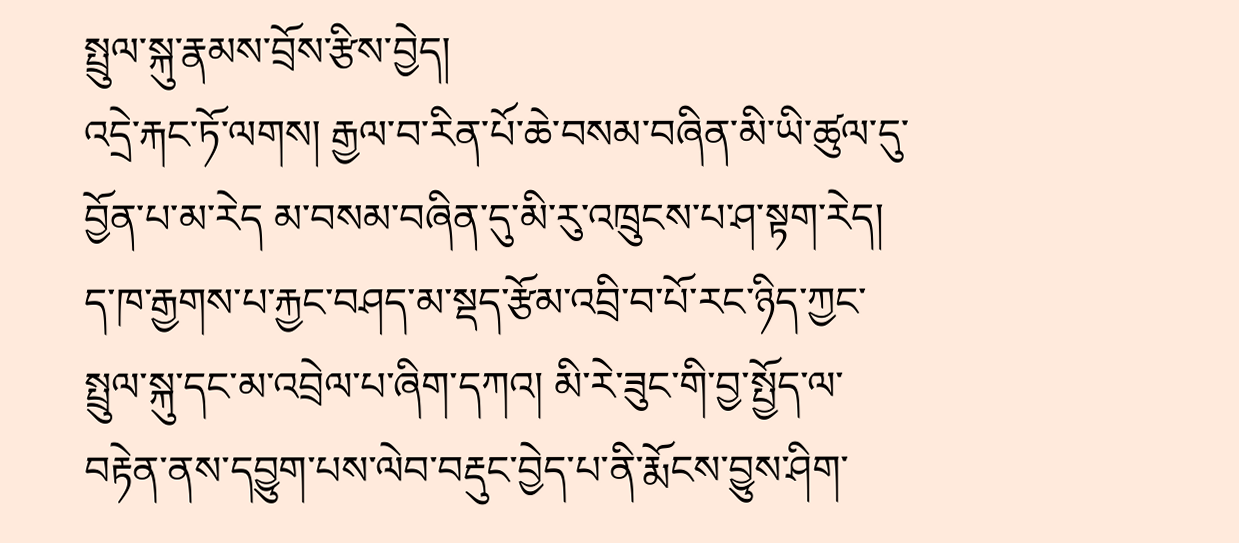སྤྲུལ་སྐུ་རྣམས་བྲོས་རྩིས་བྱེད།
འདྲེ་རྐང་ཏོ་ལགས། རྒྱལ་བ་རིན་པོ་ཆེ་བསམ་བཞིན་མི་ཡི་ཚུལ་དུ་བྱོན་པ་མ་རེད མ་བསམ་བཞིན་དུ་མི་རུ་འཁྲུངས་པ་ཤ་སྟག་རེད།
ད་ཁ་རྒྱགས་པ་རྐྱང་བཤད་མ་སྡད་རྩོམ་འབྲི་བ་པོ་རང་ཉིད་ཀྱང་སྤྲུལ་སྐུ་དང་མ་འབྲེལ་པ་ཞིག་དཀའ། མི་རེ་ཟུང་གི་བྱ་སྤྱོད་ལ་བརྟེན་ནས་དབྱུག་པས་ལེབ་བརྡུང་བྱེད་པ་ནི་རྨོངས་བྱུས་ཤིག་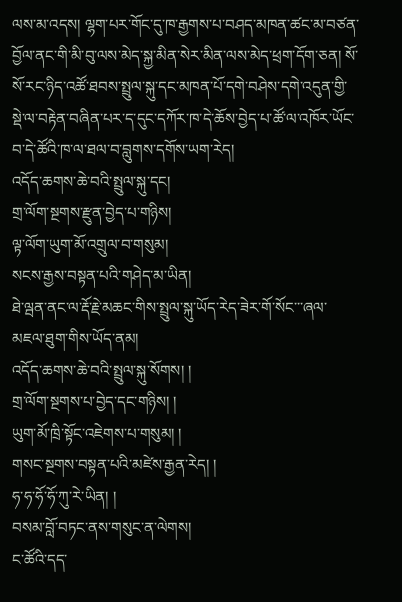ལས་མ་འདས། ལྷག་པར་གོང་དུ་ཁ་རྒྱགས་པ་བཤད་མཁན་ཚང་མ་བཙན་བྱོལ་ནང་གི་མི་བུ་ལས་མེད་སྐྱ་མིན་སེར་མིན་ལས་མེད་ཕྲག་དོག་ཅན། སོ་སོ་རང་ཉིད་འཚོ་ཐབས་སྤྲུལ་སྐུ་དང་མཁན་པོ་དགེ་བཤེས་དགེ་འདུན་གྱི་སྡེ་ལ་བརྟེན་བཞིན་པར་ད་དུང་དཀོར་ཁ་དེ་ཆོས་བྱེད་པ་ཚོ་ལ་འཁོར་ཡོང་བ་དེ་ཚོའི་ཁ་ལ་ཐལ་བ་བླུགས་དགོས་ཡག་རེད།
འདོད་ཆགས་ཆེ་བའི་སྤྲུལ་སྐུ་དང།
གྲ་ལོག་སྔགས་རྫུན་བྱེད་པ་གཉིས།
ལྟ་ལོག་ཡུག་མོ་འགྲུལ་བ་གསུམ།
སངས་རྒྱས་བསྟན་པའི་གཤེད་མ་ཡིན།
ཐེ་ལྦན་ནང་ལ་རྡོ་རྗེ་མཆང་གིས་སྤྲུལ་སྐུ་ཡོད་རེད་ཟེར་གོ་སོང་་་ཞལ་མཇལ་ཐུག་གིས་ཡོད་ནམ།
འདོད་ཆགས་ཆེ་བའི་སྤྲུལ་སྐུ་སོགས། །
གྲ་ལོག་སྔགས་པ་བྱེད་དང་གཉིས། །
ཡུག་མོ་ཁྲི་སྟོང་འཇེགས་པ་གསུམ། །
གསང་སྔགས་བསྟན་པའི་མཛེས་རྒྱན་རེད། །
ཧ་ཧ་ཧོ་ཧོ་ཀུ་རེ་ཡིན། །
བསམ་བློ་བཏང་ནས་གསུང་ན་ལེགས།
ང་ཚོའི་དད་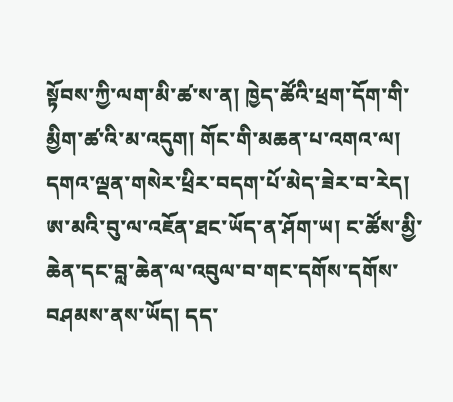སྟོབས་ཀྱི་ལག་མི་ཚ་ས་ན། ཁྱེད་ཚོའི་ཕྲག་དོག་གི་མྱིག་ཚ་འི་མ་འདུག། གོང་གི་མཆན་པ་འགའ་ལ། དགའ་ལྡན་གསེར་ཕྲིར་བདག་པོ་མེད་ཟེར་བ་རེད། ཨ་མའི་བུ་ལ་འཇོན་ཐང་ཡོད་ན་ཤོག་ཡ། ང་ཚོས་མྱི་ཆེན་དང་བླ་ཆེན་ལ་འབུལ་བ་གང་དགོས་དགོས་བཤམས་ནས་ཡོད། དད་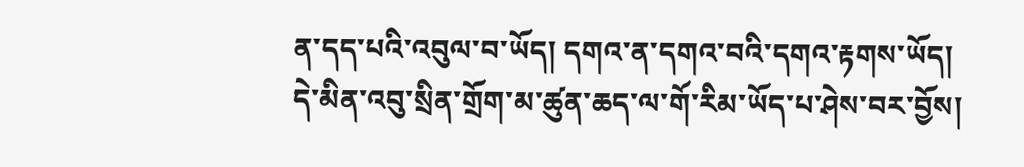ན་དད་པའི་འབུལ་བ་ཡོད། དགའ་ན་དགའ་བའི་དགའ་རྟགས་ཡོད།
དེ་མིན་འབུ་སྲིན་གྲོག་མ་ཚུན་ཆད་ལ་གོ་རིམ་ཡོད་པ་ཤེས་བར་བྱོས།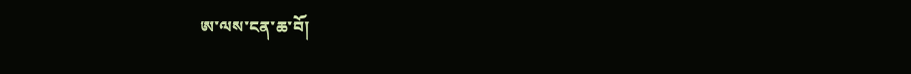ཨ་ལས་ངན་ཆ་བོ།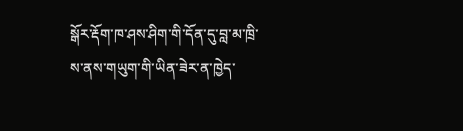སྒོར་རྡོག་ཁ་ཤས་ཤིག་གི་དོན་དུ་བླ་མ་ཁྲི་ས་ནས་གཡུག་གི་ཡིན་ཟེར་ན་ཁྱེད་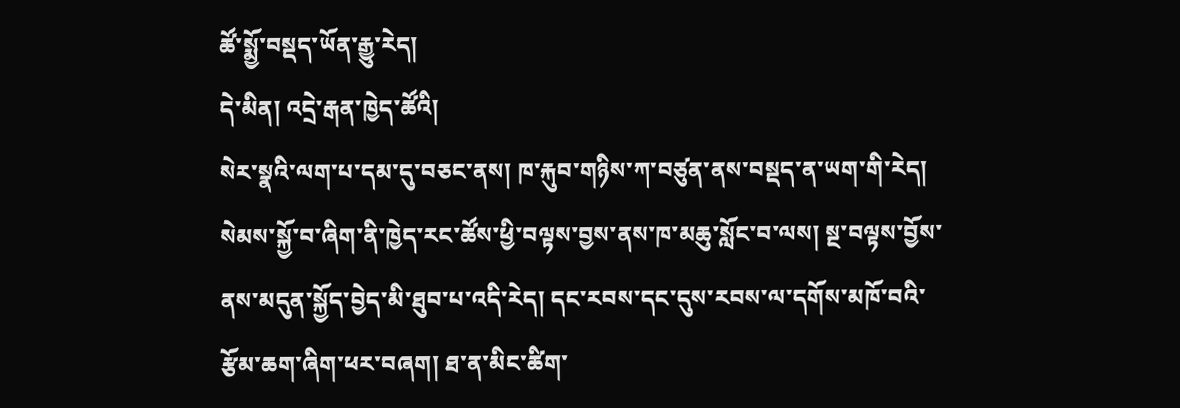ཚོ་སྨྱོ་བསྡད་ཡོན་རྒྱུ་རེད།
དེ་མིན། འདྲེ་རྒན་ཁྱེད་ཚོའི།
སེར་སྣའི་ལག་པ་དམ་དུ་བཅང་ནས། ཁ་རྐུབ་གཉིས་ཀ་བཙུན་ནས་བསྡད་ན་ཡག་གི་རེད།
སེམས་སྐྱོ་བ་ཞིག་ནི་ཁྱེད་རང་ཚོས་ཕྱི་བལྟས་བྱས་ནས་ཁ་མཆུ་སློང་བ་ལས། སྔ་བལྟས་བྱོས་ནས་མདུན་སྐྱོད་བྱེད་མི་ཐུབ་པ་འདི་རེད། དང་རབས་དང་དུས་རབས་ལ་དགོས་མཁོ་བའི་རྩོམ་ཆག་ཞིག་ཕར་བཞག། ཐ་ན་མིང་ཚིག་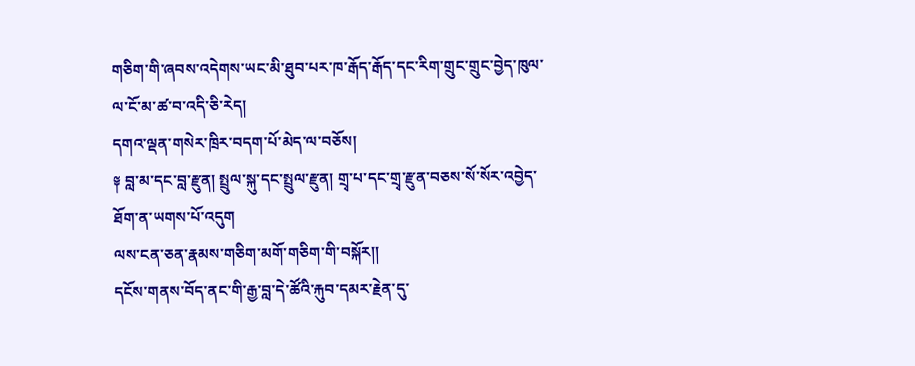གཅིག་གི་ཞབས་འདེགས་ཡང་མི་ཐུབ་པར་ཁ་རྒོད་རྒོད་དང་རིག་གྲུང་གྲུང་བྱེད་ཁུལ་ལ་ངོ་མ་ཚ་བ་འདི་ཅི་རེད།
དགའ་ལྡན་གསེར་ཁྲིར་བདག་པོ་མེད་ལ་བཅོས།
༈ བླ་མ་དང་བླ་རྫུན། སྤྲུལ་སྐུ་དང་སྤྲུལ་རྫུན། གྲྭ་པ་དང་གྲྭ་རྫུན་བཅས་སོ་སོར་འབྱེད་ཐོག་ན་ཡགས་པོ་འདུག
ལས་ངན་ཅན་རྣམས་གཅིག་མགོ་གཅིག་གི་བསྐོར།།
དངོས་གནས་བོད་ནང་གི་རྒྱ་བླ་དེ་ཚོའི་རྐུབ་དམར་རྗེན་དུ་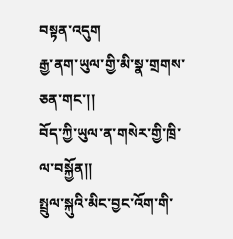བསྟན་འདུག
རྒྱ་ནག་ཡུལ་གྱི་མི་སྣ་གྲགས་ཅན་གང་།།
བོད་ཀྱི་ཡུལ་ན་གསེར་གྱི་ཁྲི་ལ་བསྐྱོན།།
སྤྲུལ་སྐུའི་མིང་བྱང་འོག་གི་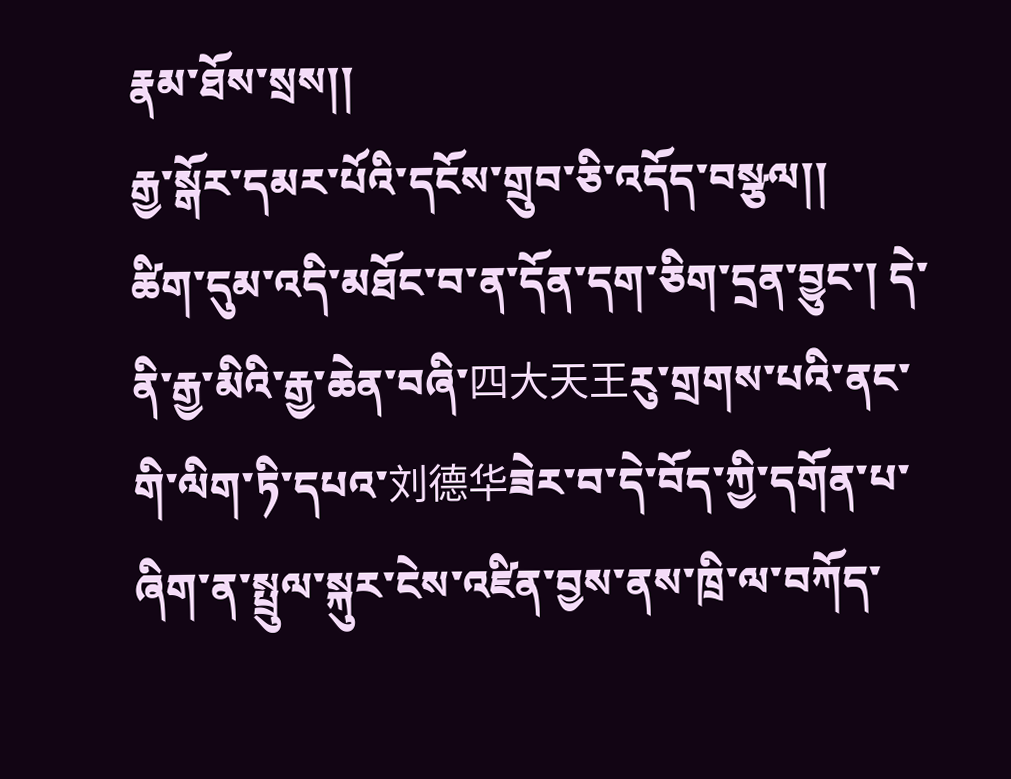རྣམ་ཐོས་སྲས།།
རྒྱ་སྒོར་དམར་པོའི་དངོས་གྲུབ་ཅི་འདོད་བསྩལ།།
ཚིག་དུམ་འདི་མཐོང་བ་ན་དོན་དག་ཅིག་དྲན་བྱུང་། དེ་ནི་རྒྱ་མིའི་རྒྱ་ཆེན་བཞི་四大天王རུ་གྲགས་པའི་ནང་གི་ལིག་ཏི་དཔའ་刘德华ཟེར་བ་དེ་བོད་ཀྱི་དགོན་པ་ཞིག་ན་སྤྲུལ་སྐུར་ངེས་འཛིན་བྱས་ནས་ཁྲི་ལ་བཀོད་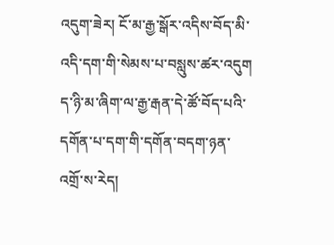འདུག་ཟེར། ངོ་མ་རྒྱ་སྒོར་འདིས་བོད་མི་འདི་དག་གི་སེམས་པ་བསླུས་ཚར་འདུག ད་ཉི་མ་ཞིག་ལ་རྒྱ་རྒན་དེ་ཚོ་བོད་པའི་དགོན་པ་དག་གི་དགོན་བདག་ཉན་འགྲོ་ས་རེད།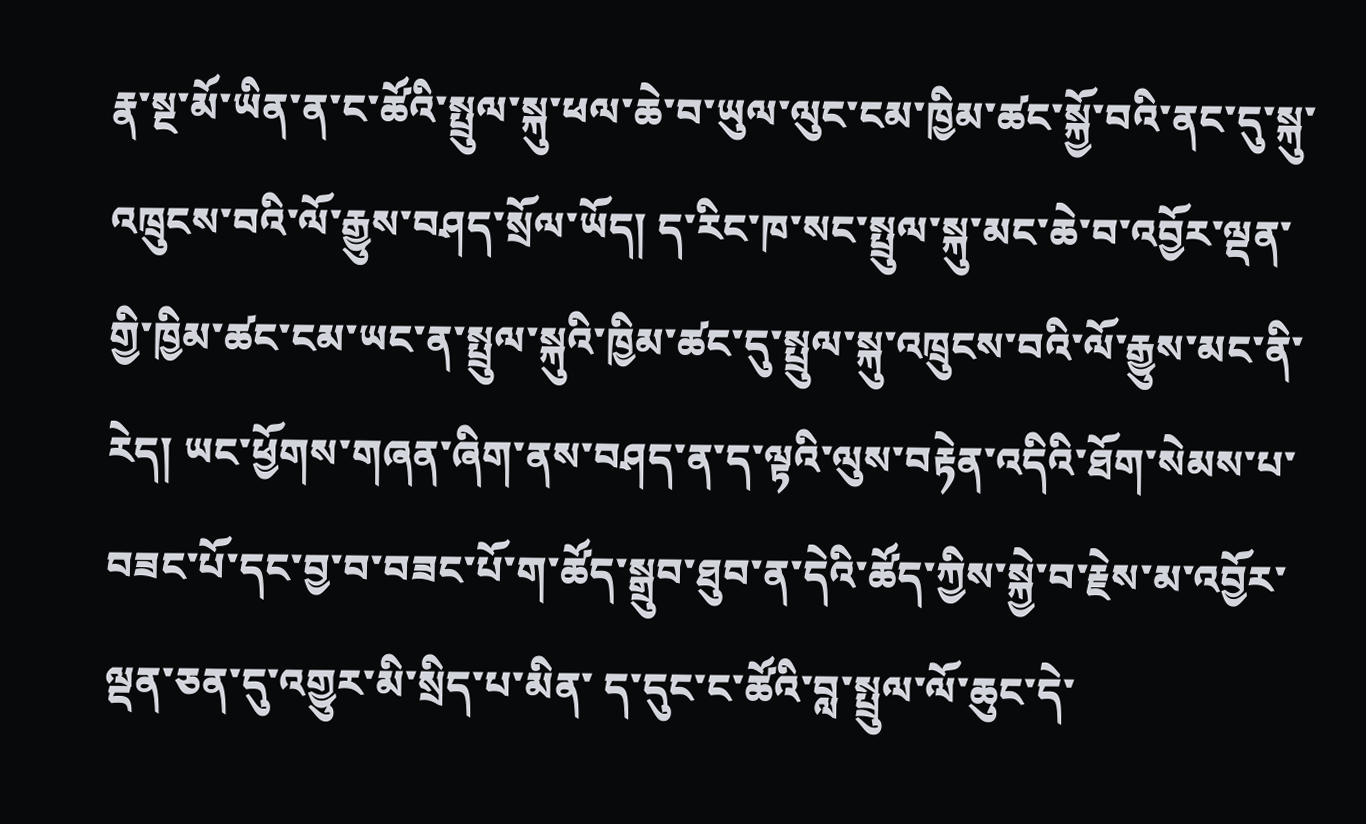རྣ་སྔ་མོ་ཡིན་ན་ང་ཚོའི་སྤྲུལ་སྐུ་ཕལ་ཆེ་བ་ཡུལ་ལུང་ངམ་ཁྱིམ་ཚང་སྐྱོ་བའི་ནང་དུ་སྐུ་འཁྲུངས་བའི་ལོ་རྒྱུས་བཤད་སྲོལ་ཡོད། ད་རིང་ཁ་སང་སྤྲུལ་སྐུ་མང་ཆེ་བ་འབྱོར་ལྡན་གྱི་ཁྱིམ་ཚང་ངམ་ཡང་ན་སྤྲུལ་སྐུའི་ཁྱིམ་ཚང་དུ་སྤྲུལ་སྐུ་འཁྲུངས་བའི་ལོ་རྒྱུས་མང་ནི་རེད། ཡང་ཕྱོགས་གཞན་ཞིག་ནས་བཤད་ན་ད་ལྟའི་ལུས་བརྟེན་འདིའི་ཐོག་སེམས་པ་བཟང་པོ་དང་བྱ་བ་བཟང་པོ་ག་ཚོད་སྒྲུབ་ཐུབ་ན་དེའི་ཚོད་ཀྱིས་སྐྱེ་བ་རྗེས་མ་འབྱོར་ལྡན་ཅན་དུ་འགྱུར་མི་སྲིད་པ་མིན་ ད་དུང་ང་ཚོའི་བླ་སྤྲུལ་ལོ་ཆུང་དེ་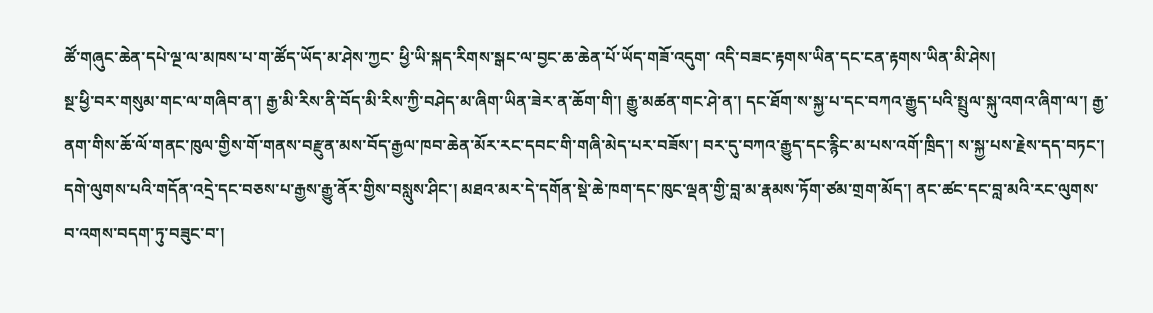ཚོ་གཞུང་ཆེན་དཔེ་ལྔ་ལ་མཁས་པ་ག་ཚོད་ཡོད་མ་ཤེས་ཀྱང་ ཕྱི་ཡི་སྐད་རིགས་སྒང་ལ་བྱང་ཆ་ཆེན་པོ་ཡོད་གཟོ་འདུག་ འདི་བཟང་རྟགས་ཡིན་དང་ངན་རྟགས་ཡིན་མི་ཤེས།
སྔ་ཕྱི་བར་གསུམ་གང་ལ་གཞིབ་ན་། རྒྱ་མི་རིས་ནི་བོད་མི་རིས་ཀྱི་བཤེད་མ་ཞིག་ཡིན་ཟེར་ན་ཆོག་གི་། རྒྱུ་མཚན་གང་ཤེ་ན་། དང་ཐོག་ས་སྐྱ་པ་དང་བཀའ་རྒྱུད་པའི་སྤྲུལ་སྐུ་འགའ་ཞིག་ལ་། རྒྱ་ནག་གིས་ཆོ་ལོ་གནང་ཁུལ་གྱིས་གོ་གནས་བརྫུན་མས་བོད་རྒྱལ་ཁབ་ཆེན་མོར་རང་དབང་གི་གཞི་མེད་པར་བཟོས་། བར་དུ་བཀའ་རྒྱུད་དང་རྙིང་མ་པས་འགོ་ཁྲིད་། ས་སྐྱ་པས་རྗེས་དད་བཏང་། དགེ་ལུགས་པའི་གདོན་འདྲེ་དང་བཅས་པ་རྒྱས་རྒྱུ་ནོར་གྱིས་བསླུས་ཤིང་། མཐའ་མར་དེ་དགོན་སྡེ་ཆེ་ཁག་དང་ཁུང་ལྡན་གྱི་བླ་མ་རྣམས་ཏོག་ཙམ་གྲག་མོད་། ནང་ཚང་དང་བླ་མའི་རང་ལུགས་བ་འགས་བདག་ཏུ་བཟུང་བ་།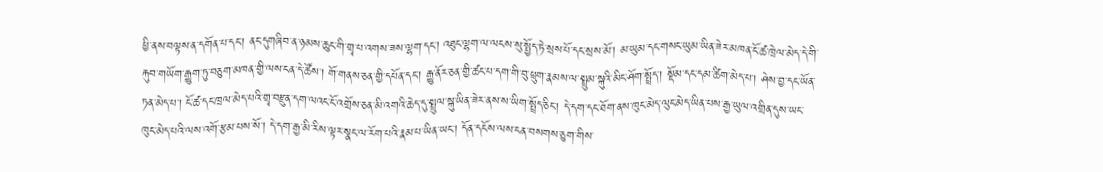ཕྱི་ནས་བལྟས་ན་དགོན་པ་དང་། ནང་དུགཞིབ་ན་ཉམས་ཆུང་གི་གྲྭ་པ་འགས་ཟས་ལྷག་དང་། འཐུང་ལྷག་ལ་ལངས་སུ་སྤྱོད་ཏེ་སྲས་པོ་དང་སྲས་མོ་། མ་ཡུམ་དང་གསང་ཡུམ་ཡིན་ཟེར་མཁན་ངོ་ཚ་ཁྲེལ་མེད་དེ་གི་རྐུབ་གཡོག་རྒྱུག་ཏུ་བཅུག་མཁན་གྱི་ལས་ངན་དེ་ཚོས་། གོ་གནས་ཅན་གྱི་དཔོན་དང་། རྒྱུ་ནོར་ཅན་གྱི་ཚང་པ་དག་གི་བུ་ཕྲུག་རྣམས་ལ་སྤྲུམ་སྐུའི་མིང་ཤོག་སྤྲོད་། སྡོམ་དང་དམ་ཚིག་མེད་པ་། ཤེས་བྱ་དང་ཡོན་ཏན་མེད་པ་། ངོ་ཚ་དང་ཁྲལ་མེད་པའི་གྲྭ་བརྫུན་དག་ལའང་ངོ་འགྲོས་ཅན་མི་འགའི་ཆེད་དུ་སྤྲུལ་སྐུ་ཡིན་ཟེར་ནས་ས་ཡིག་སྤྲོད་ཅིང་། དེ་དག་དང་ཐོག་ནས་ཁུང་མེད་ལུང་མེད་ཡིན་པས་རྒྱ་ཡུལ་འགྲིན་དུས་ཡང་ཁུང་མེད་པའི་ལས་འགོ་རྩམ་པས་སོ་། དེ་དག་རྒྱ་མི་རིས་ལྟར་སྣང་ལ་རོག་པའི་རྣམ་པ་ཡིན་ཡང་། དོན་དངོས་ལས་ངན་བསགས་ཅུག་གིས་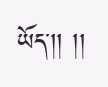ཡོད་།། །།